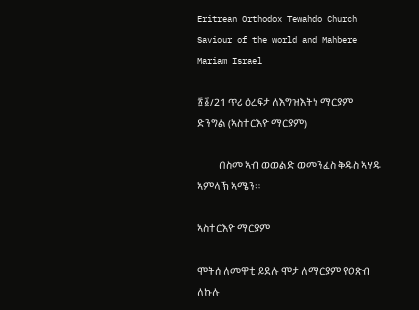Eritrean Orthodox Tewahdo Church Saviour of the world and Mahbere Mariam Israel

፳፩/21 ጥሪ ዕረፍታ ለእግዝእትነ ማርያም ድንግል (ኣስተርእዮ ማርያም)

           በስመ ኣብ ወወልድ ወመንፈስ ቅዱስ ኣሃዱ ኣምላኽ ኣሜን።

ኣስተርእዮ ማርያም

ሞትሰ ለመዋቲ ይደሉ ሞታ ለማርያም የዐጽብ ለኩሉ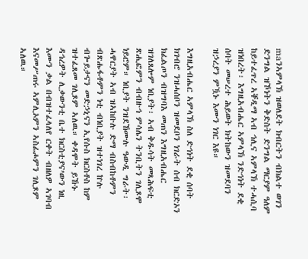maንኣምላኽ ዝወለደት ክብርትን ብክልተ ወገን ድንግል ዝኾነትን ቅድስት ድንግል ማርያም ዓለም ከይተፈጥረ ኣቐዲማ ኣብ ኅሊና ኣምላኽ ተሓሲባ ዝነበረት፡ እግዚአብሔር ኣምላኽ ንድኅነት ደቂ ሰባት መሠረተ ሕይወት ክትከውን ዝመደባን ዝኃረያን ምዃኑ እሙን ነገር እዩ።

እግዚአብሔር ኣምላኽ ስለ ድኅነት ደቂ ሰባት ክገብሮ ንዝሓሰቦን ዝመደቦን ነገራት ሰብ ክርድኦን ክፈልጦን ብዝግባእ መጠን እግዚአብሔር ዝገለጸሎም ነቢያት፡ ኣብ ቅዱሳት መጻሕፍቲ ጽሒፎምን ብብዙኅ ምሳሌን ትንቢትን ገሊጾሞ ነይሮም። ነቢያት ንዝደኸሙሉ ዓውዲ ግራት፡ ሓዋርያት ኣብ ዝኣከቡሉ ድማ ብስብከቶምን ብጽሑፋቶምን ነቲ ብነቢያት ዝተነገረ ኵሉ ብጐይታናን መድኃኒናን ኢየሱስ ክርስቶስ ከም ዝተፈጸመ ገሊጾም ኣለዉ። ቀዳሞት ይኹኑ ዳኅረዎት ሊቃውንቲ ቤተ ክርስቲያና’ውን ነዚ እሙን ቃል በብዝተፈላለየ ርቀት ብዘለዎ ኣገባብ እናመሥጠሩ ኣምሊኦምን ኣስፊሖምን ገሊጾም ኣለዉ።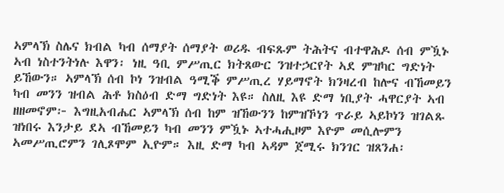ኣምላኽ ስሌና ክብል ካብ ሰማያት ሰማያት ወሪዱ ብፍጹም ትሕትና ብተዋሕዶ ሰብ ምዃኑ ኣብ ነስተንትነሉ እዋን፡ ነዚ ዓቢ ምሥጢር ክትጸውር ንዝተኃርየት ኣደ ምዝካር ግድነት ይኸውን። ኣምላኽ ሰብ ኮነ ንዝብል ዓሚቕ ምሥጢረ ሃይማኖት ክንዛረብ ከሎና ብኸመይን ካብ መንን ዝብል ሕቶ ክስዕብ ድማ ግድነት እዩ። ስለዚ እዩ ድማ ነቢያት ሓዋርያት ኣብ ዘዘመኖም፦ እግዚአብሔር ኣምላኽ ሰብ ከም ዝኸውንን ከምዝኾነን ጥራይ ኣይኮነን ዝገልጹ ዝነበሩ እንታይ ደኣ ብኸመይን ካብ መንን ምዃኑ ኣተሓሒዞም እዮም መሲሎምን ኣመሥጢሮምን ገሊጾሞም ኢዮም። እዚ ድማ ካብ ኣዳም ጀሚሩ ክንገር ዝጸንሐ፡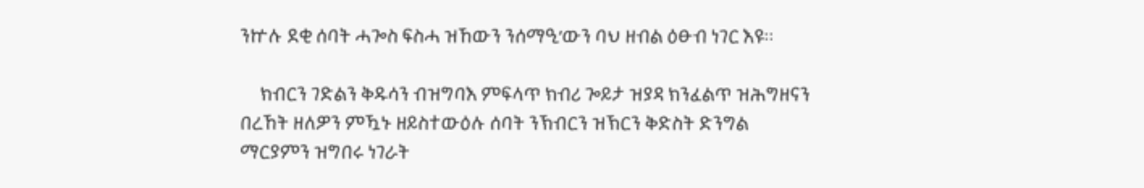ንኵሉ ደቂ ሰባት ሓጐስ ፍስሓ ዝኸውን ንሰማዒ’ውን ባህ ዘብል ዕፁብ ነገር እዩ።

     ክብርን ገድልን ቅዱሳን ብዝግባእ ምፍላጥ ክብሪ ጐይታ ዝያዳ ክንፈልጥ ዝሕግዘናን በረኸት ዘለዎን ምዃኑ ዘይስተውዕሉ ሰባት ንኽብርን ዝኽርን ቅድስት ድንግል ማርያምን ዝግበሩ ነገራት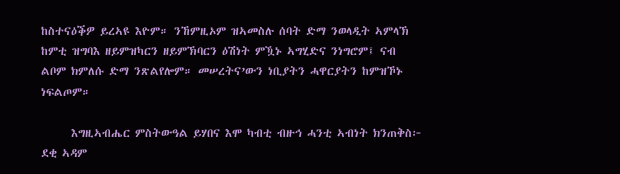ከስተናዕቕዎ ይረኣዩ እዮም። ንኸምዚኦም ዝኣመስሉ ሰባት ድማ ንወላዲት ኣምላኽ ከምቲ ዝግባእ ዘይምዝካርን ዘይምኽባርን ዕሽነት ምዃኑ ኣግሂድና ንነግሮም፤ ናብ ልቦም ክምለሱ ድማ ንጽልየሎም። መሠረትና’ውን ነቢያትን ሓዋርያትን ከምዝኾኑ ነፍልጦም።

      እግዚኣብሔር ምስትውዓል ይሃበና እሞ ካብቲ ብዙኅ ሓንቲ ኣብነት ክንጠቅስ፦ ደቂ ኣዳም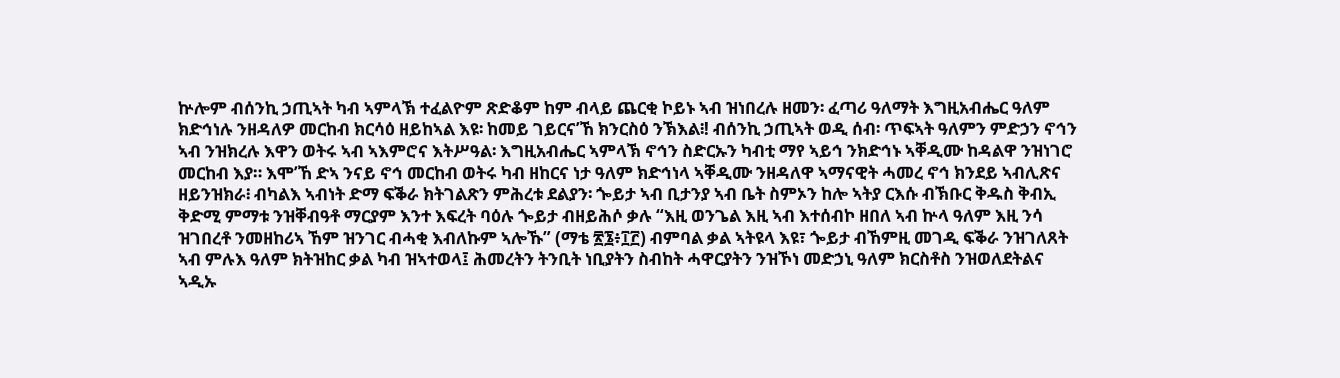ኵሎም ብሰንኪ ኃጢኣት ካብ ኣምላኽ ተፈልዮም ጽድቆም ከም ብላይ ጨርቂ ኮይኑ ኣብ ዝነበረሉ ዘመን፡ ፈጣሪ ዓለማት እግዚአብሔር ዓለም ክድኅነሉ ንዘዳለዎ መርከብ ክርሳዕ ዘይከኣል እዩ፡ ከመይ ገይርና’ኸ ክንርስዕ ንኽእል፧! ብሰንኪ ኃጢኣት ወዲ ሰብ፡ ጥፍኣት ዓለምን ምድኃን ኖኅን ኣብ ንዝክረሉ እዋን ወትሩ ኣብ ኣእምሮና እትሥዓል፡ እግዚአብሔር ኣምላኽ ኖኅን ስድርኡን ካብቲ ማየ ኣይኅ ንክድኅኑ ኣቐዲሙ ከዳልዋ ንዝነገሮ መርከብ እያ። እሞ’ኸ ድኣ ንናይ ኖኅ መርከብ ወትሩ ካብ ዘከርና ነታ ዓለም ክድኅነላ ኣቐዲሙ ንዘዳለዋ ኣማናዊት ሓመረ ኖኅ ክንደይ ኣብሊጽና ዘይንዝክራ፧ ብካልእ ኣብነት ድማ ፍቕራ ክትገልጽን ምሕረቱ ደልያን፡ ጐይታ ኣብ ቢታንያ ኣብ ቤት ስምኦን ከሎ ኣትያ ርእሱ ብኽቡር ቅዱስ ቅብኢ ቅድሚ ምማቱ ንዝቐብዓቶ ማርያም እንተ እፍረት ባዕሉ ጐይታ ብዘይሕሶ ቃሉ “እዚ ወንጌል እዚ ኣብ እተሰብኮ ዘበለ ኣብ ኵላ ዓለም እዚ ንሳ ዝገበረቶ ንመዘከሪኣ ኸም ዝንገር ብሓቂ እብለኩም ኣሎኹ” (ማቴ ፳፮፥፲፫) ብምባል ቃል ኣትዩላ እዩ፣ ጐይታ ብኸምዚ መገዲ ፍቕራ ንዝገለጸት ኣብ ምሉእ ዓለም ክትዝከር ቃል ካብ ዝኣተወላ፤ ሕመረትን ትንቢት ነቢያትን ስብከት ሓዋርያትን ንዝኾነ መድኃኒ ዓለም ክርስቶስ ንዝወለደትልና ኣዲኡ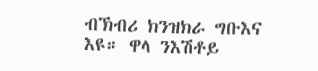ብኽብሪ ክንዝክራ ግቡእና እዩ። ዋላ ንእሽቶይ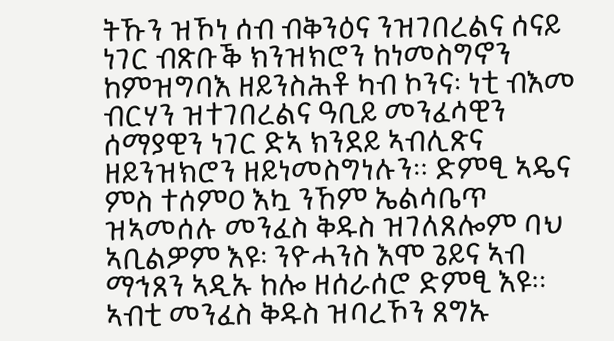ትኹን ዝኾነ ሰብ ብቅንዕና ንዝገበረልና ሰናይ ነገር ብጽቡቕ ክንዝክሮን ከነመስግኖን ከምዝግባእ ዘይንስሕቶ ካብ ኮንና፡ ነቲ ብእመ ብርሃን ዝተገበረልና ዓቢይ መንፈሳዊን ሰማያዊን ነገር ድኣ ክንደይ ኣብሊጽና ዘይንዝክሮን ዘይነመስግነሉን። ድምፂ ኣዴና ምስ ተሰምዐ እኳ ንኸም ኤልሳቤጥ ዝኣመሰሉ መንፈስ ቅዱስ ዝገለጸሎም ባህ ኣቢልዎም እዩ፡ ንዮሓንስ እሞ ጌይና ኣብ ማኅጸን ኣዲኡ ከሎ ዘሰራሰሮ ድምፂ እዩ። ኣብቲ መንፈስ ቅዱስ ዝባረኾን ጸግኡ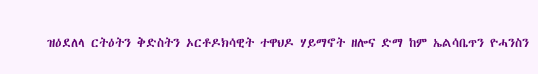ዝዕደለላ ርትዕትን ቅድስትን ኦርቶዶክሳዊት ተዋህዶ ሃይማኖት ዘሎና ድማ ከም ኤልሳቤጥን ዮሓንስን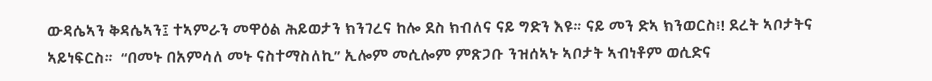ውዳሴኣን ቅዳሴኣን፤ ተኣምራን መዋዕል ሕይወታን ክንገረና ከሎ ደስ ክብለና ናይ ግድን እዩ። ናይ መን ድኣ ክንወርስ፧! ደረት ኣቦታትና ኣይነፍርስ።  “በመኑ በአምሳለ መኑ ናስተማስለኪ” ኢሎም መሲሎም ምጽጋቡ ንዝሰኣኑ ኣቦታት ኣብነቶም ወሲድና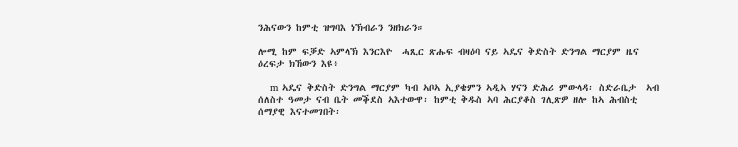ንሕናውን ከምቲ ዝግባእ ነኽብራን ንዘክራን።

ሎሚ ከም ፍቓድ ኣምላኽ እንርእዮ  ሓጺር ጽሑፍ ብዛዕባ ናይ ኣዴና ቅድስት ድንግል ማርያም ዜና ዕረፍታ ክኸውን እዩ፥

    m ኣዴና ቅድስት ድንግል ማርያም ካብ ኣቦኣ ኢያቄምን ኣዲኣ ሃናን ድሕሪ ምውላዳ፡ ስድራቤታ  ኣብ ሰለስተ ዓመታ ናብ ቤት መቕደስ ኣእተውዋ፡ ከምቲ ቅዱስ ኣባ ሕርያቆስ ገሊጽዎ ዘሎ ከኣ ሕብስቲ ሰማያዊ እናተመገበት፡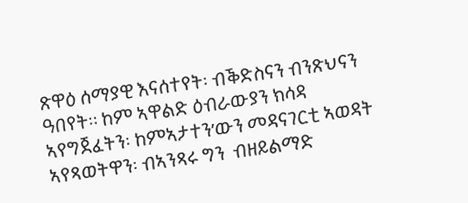ጽዋዕ ሰማያዊ እናሰተየት፡ ብቕድስናን ብንጽህናን ዓበየት። ከም ኣዋልድ ዕብራውያን ክሳዳ ኣየግጀፈትን፡ ከምኣታተን’ውን መዳናገርቲ ኣወዳት ኣየጻወትዋን፡ ብኣንጻሩ ግን  ብዘይልማድ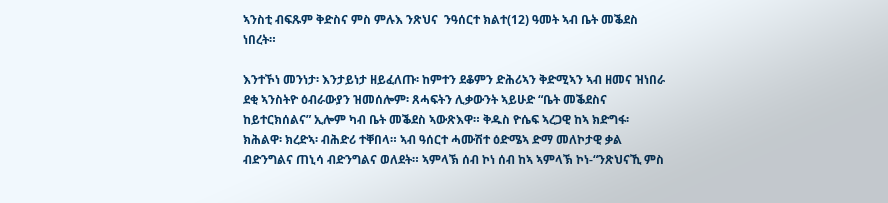ኣንስቲ ብፍጹም ቅድስና ምስ ምሉእ ንጽህና  ንዓሰርተ ክልተ(12) ዓመት ኣብ ቤት መቕደስ ነበረት።

እንተኾነ መንነታ፡ እንታይነታ ዘይፈለጡ፡ ከምተን ደቆምን ድሕሪኣን ቅድሚኣን ኣብ ዘመና ዝነበራ ደቂ ኣንስትዮ ዕብራውያን ዝመሰሎም፡ ጸሓፍትን ሊቃውንት ኣይሁድ “ቤት መቕደስና ከይተርክሰልና” ኢሎም ካብ ቤት መቕደስ ኣውጽእዋ። ቅዱስ ዮሴፍ ኣረጋዊ ከኣ ክድግፋ፡ ክሕልዋ፡ ክረድኣ፡ ብሕድሪ ተቐበላ። ኣብ ዓሰርተ ሓሙሽተ ዕድሜኣ ድማ መለኮታዊ ቃል ብድንግልና ጠኒሳ ብድንግልና ወለደት። ኣምላኽ ሰብ ኮነ ሰብ ከኣ ኣምላኽ ኮነ-“ንጽህናኺ ምስ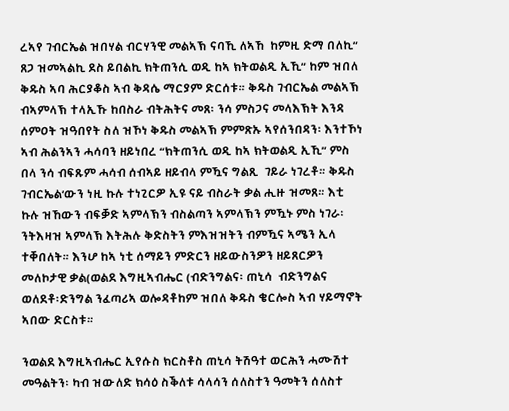ረኣየ ገብርኤል ዝበሃል ብርሃንዊ መልኣኽ ናባኺ ለኣኸ  ከምዚ ድማ በለኪ” ጸጋ ዝመኣልኪ ደስ ይበልኪ ክትጠንሲ ወዲ ከኣ ክትወልዲ ኢኺ” ከም ዝበለ ቅዱስ ኣባ ሕርያቆስ ኣብ ቅዳሴ ማርያም ድርሰቱ። ቅዱስ ገብርኤል መልኣኽ ብኣምላኽ ተላኢኹ ከበስራ ብትሕትና መጸ፡ ንሳ ምስጋና መላእኽት እንዳ ሰምዐት ዝዓበየት ስለ ዝኾነ ቅዱስ መልኣኽ ምምጽኡ ኣየሰንበዳን፡ እንተኾነ ኣብ ሕልንኣን ሓሳባን ዘይነበረ “ክትጠንሲ ወዲ ከኣ ክትወልዲ ኢኺ” ምስ በላ ንሳ ብፍጹም ሓሳብ ሰብኣይ ዘይብላ ምዃና ግልጺ  ገይራ ነገረቶ። ቅዱስ ገብርኤል’ውን ነዚ ኩሉ ተነጊርዎ ኢዩ ናይ ብስራት ቃል ሒዙ ዝመጸ። እቲ ኩሉ ዝኸውን ብፍቓድ ኣምላኽን ብስልጣን ኣምላኽን ምዃኑ ምስ ነገራ፡ንትእዛዝ ኣምላኽ እትሕሉ ቅድስትን ምእዝዝትን ብምዃና ኣሜን ኢላ ተቐበለት። እንሆ ከኣ ነቲ ሰማይን ምድርን ዘይውስንዎን ዘይጸርዎን መለኮታዊ ቃል(ወልደ እግዚኣብሔር (ብድንግልና፡ ጠኒሳ  ብድንግልና  ወለደቶ፡ድንግል ንፈጣሪኣ ወሎዳቶከም ዝበለ ቅዱስ ቄርሎስ ኣብ ሃይማኖት ኣበው ድርስቱ።

ንወልደ እግዚኣብሔር ኢየሱስ ክርስቶስ ጠኒሳ ትሽዓተ ወርሕን ሓሙሽተ መዓልትን፡ ካብ ዝውለድ ክሳዕ ስቕለቱ ሳላሳን ሰለስተን ዓመትን ሰለስተ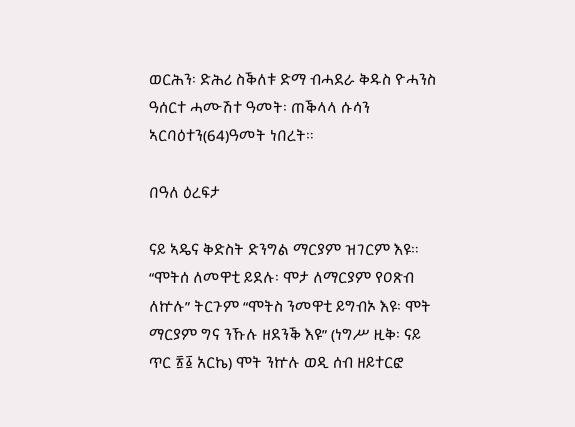ወርሕን፡ ድሕሪ ስቕለቱ ድማ ብሓደራ ቅዱስ ዮሓንስ ዓሰርተ ሓሙሽተ ዓመት፡ ጠቕላላ ሱሳን ኣርባዕተን(64)ዓመት ነበረት።

በዓለ ዕረፍታ

ናይ ኣዴና ቅድስት ድንግል ማርያም ዝገርም እዩ። “ሞትሰ ለመዋቲ ይደሉ፡ ሞታ ለማርያም የዐጽብ ለኵሉ” ትርጉም “ሞትስ ንመዋቲ ይግብኦ እዩ፡ ሞት ማርያም ግና ንኹሉ ዘደንቕ እዩ” (ነግሥ ዚቅ፡ ናይ ጥር ፳፩ አርኬ) ሞት ንኵሉ ወዲ ሰብ ዘይተርፎ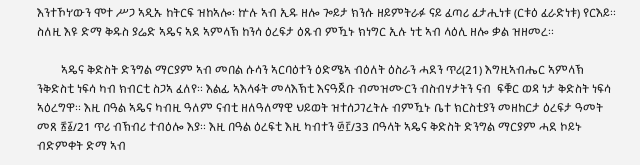እንተኾነ’ውን ሞተ ሥጋ ኣዲኡ ከትርፍ ዝከኣሎ፡ ኵሉ ኣብ ኢዱ ዘሎ ጐይታ ክንሱ ዘይምትራፉ ናይ ፈጣሪ ፈታሒነቱ (ርቱዕ ፈራድነቱ) የርእይ። ስለዚ እዩ ድማ ቅዱስ ያሬድ ኣዴና ኣደ ኣምላኽ ከንሳ ዕረፍታ ዕጹብ ምዃኑ ክነግር ኢሉ ነቲ ኣብ ላዕሊ ዘሎ ቃል ዝዘመረ።

        ኣዴና ቅድስት ድንግል ማርያም ኣብ መበል ሱሳን ኣርባዕተን ዕድሜኣ ብዕለት ዕስራን ሓደን ጥሪ(21) እግዚኣብሔር ኣምላኽ ንቅድስቲ ነፍሳ ካብ ክብርቲ ስጋኣ ፈለየ። እልፊ ኣእላፋት መላእኽቲ እናዓጀቡ ብመዝሙርን ብስብሃታትን ናብ  ፍቑር ወዳ ነታ ቅድስት ነፍሳ  ኣዕረግዋ። እዚ በዓል ኣዴና ካብዚ ዓለም ናብቲ ዘለዓለማዊ ህይወት ዝተሰጋገረትሉ ብምዃኑ ቤተ ክርስቲያን መዘከርታ ዕረፍታ ዓመት መጸ ፳፩/21 ጥሪ ብኽብሪ ተብዕሎ እያ። እዚ በዓል ዕረፍቲ እዚ ካብተን ፴፫/33 በዓላት ኣዴና ቅድስት ድንግል ማርያም ሓደ ኮይኑ ብድምቀት ድማ ኣብ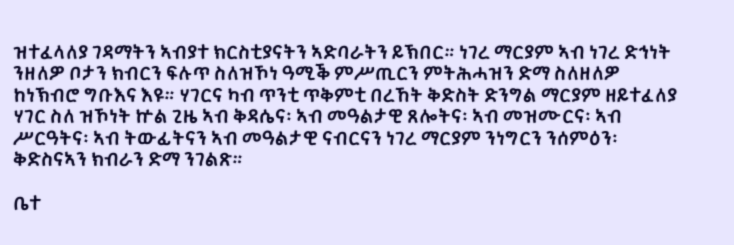ዝተፈላለያ ገዳማትን ኣብያተ ክርስቲያናትን ኣድባራትን ይኽበር። ነገረ ማርያም ኣብ ነገረ ድኅነት ንዘለዎ ቦታን ክብርን ፍሉጥ ስለዝኾነ ዓሚቕ ምሥጢርን ምትሕሓዝን ድማ ስለዘለዎ ከነኽብሮ ግቡእና እዩ። ሃገርና ካብ ጥንቲ ጥቅምቲ በረኸት ቅድስት ድንግል ማርያም ዘይተፈለያ ሃገር ስለ ዝኾነት ኵል ጊዜ ኣብ ቅዳሴና፡ ኣብ መዓልታዊ ጸሎትና፡ ኣብ መዝሙርና፡ ኣብ ሥርዓትና፡ ኣብ ትውፊትናን ኣብ መዓልታዊ ናብርናን ነገረ ማርያም ንነግርን ንሰምዕን፡ ቅድስናኣን ክብራን ድማ ንገልጽ።

ቤተ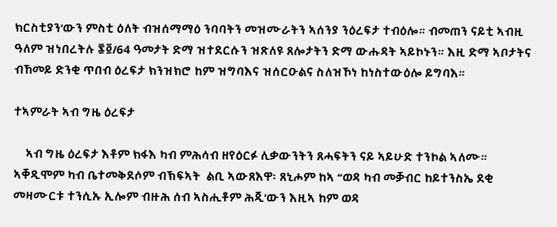ክርስቲያን’ውን ምስቲ ዕለት ብዝሰማማዕ ንባባትን መዝሙራትን ኣሰንያ ንዕረፍታ ተብዕሎ። ብመጠን ናይቲ ኣብዚ ዓለም ዝነበረትሉ ፷፬/64 ዓመታት ድማ ዝተደርሱን ዝጽለዩ ጸሎታትን ድማ ውሑዳት ኣይኮኑን። እዚ ድማ ኣቦታትና ብኸመይ ድንቂ ጥበብ ዕረፍታ ክንዝክሮ ከም ዝግባእና ዝሰርዑልና ስለዝኾነ ከነስተውዕሎ ይግባእ።

ተኣምራት ኣብ ግዜ ዕረፍታ

    ኣብ ግዜ ዕረፍታ እቶም ክፋእ ካብ ምሕሳብ ዘየዕርፉ ሊቃውንትን ጸሓፍትን ናይ ኣይሁድ ተንኮል ኣለሙ። ኣቐዲሞም ካብ ቤተመቅደሶም ብኽፍኣት  ልቢ ኣውጸእዋ፡ ጸኒሖም ከኣ “ወዳ ካብ መቓብር ከይተንስኤ ደቂ መዛሙርቱ ተንሲኡ ኢሎም ብዙሕ ሰብ ኣስሒቶም ሕጂ’ውን እዚኣ ከም ወዳ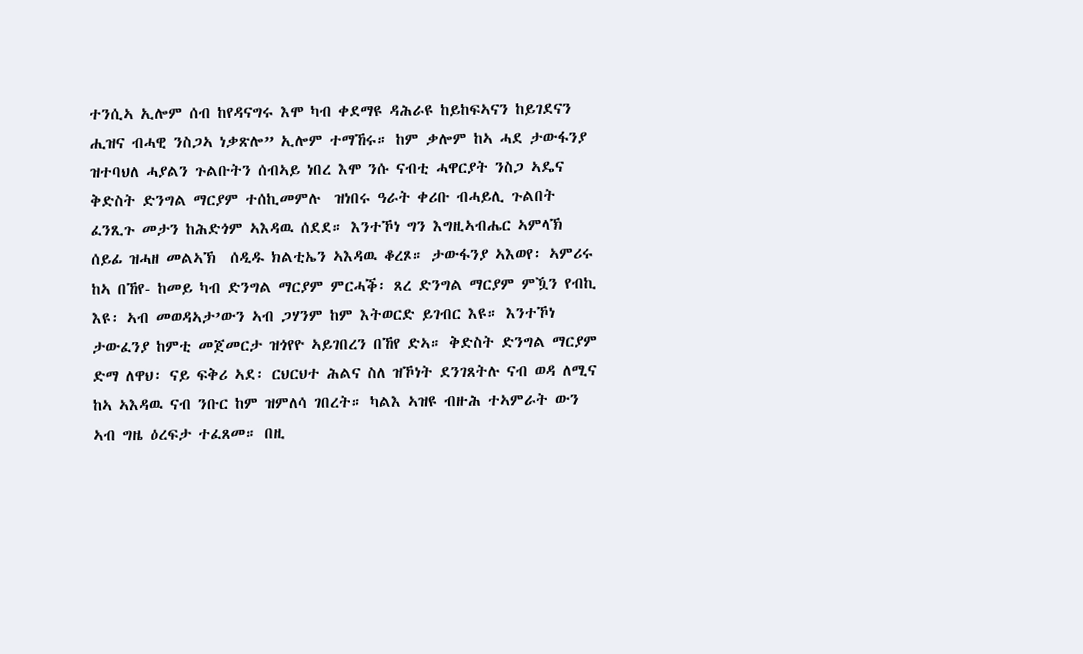ተንሲኣ ኢሎም ሰብ ከየዳናግሩ እሞ ካብ ቀደማዩ ዳሕራዩ ከይከፍኣናን ከይገደናን ሒዝና ብሓዊ ንስጋኣ ነቃጽሎ” ኢሎም ተማኸሩ። ከም ቃሎም ከኣ ሓደ ታውፋንያ ዝተባህለ ሓያልን ጉልቡትን ሰብኣይ ነበረ እሞ ንሱ ናብቲ ሓዋርያት ንስጋ ኣዴና ቅድስት ድንግል ማርያም ተሰኪመምሉ  ዝነበሩ ዓራት ቀሪቡ ብሓይሊ ጉልበት ፈንጺጉ መታን ከሕድጎም ኣእዳዉ ሰደደ። እንተኾነ ግን እግዚኣብሔር ኣምላኽ ሰይፊ ዝሓዘ መልኣኽ  ሰዲዱ ክልቲኤን ኣእዳዉ ቆረጾ። ታውፋንያ ኣእወየ፡ ኣምሪሩ ከኣ በኸየ- ከመይ ካብ ድንግል ማርያም ምርሓቕ፡ ጸረ ድንግል ማርያም ምዃን የብኪ እዩ፡ ኣብ መወዳኣታ’ውን ኣብ ጋሃንም ከም እትወርድ ይገብር እዩ። እንተኾነ ታውፈንያ ከምቲ መጀመርታ ዝጎየዮ ኣይገበረን በኸየ ድኣ። ቅድስት ድንግል ማርያም ድማ ለዋህ፡ ናይ ፍቅሪ ኣደ፡ ርህርህተ ሕልና ስለ ዝኾነት ደንገጸትሉ ናብ ወዳ ለሚና ከኣ ኣእዳዉ ናብ ንቡር ከም ዝምለሳ ገበረት። ካልእ ኣዝዩ ብዙሕ ተኣምራት ውን ኣብ ግዜ ዕረፍታ ተፈጸመ። በዚ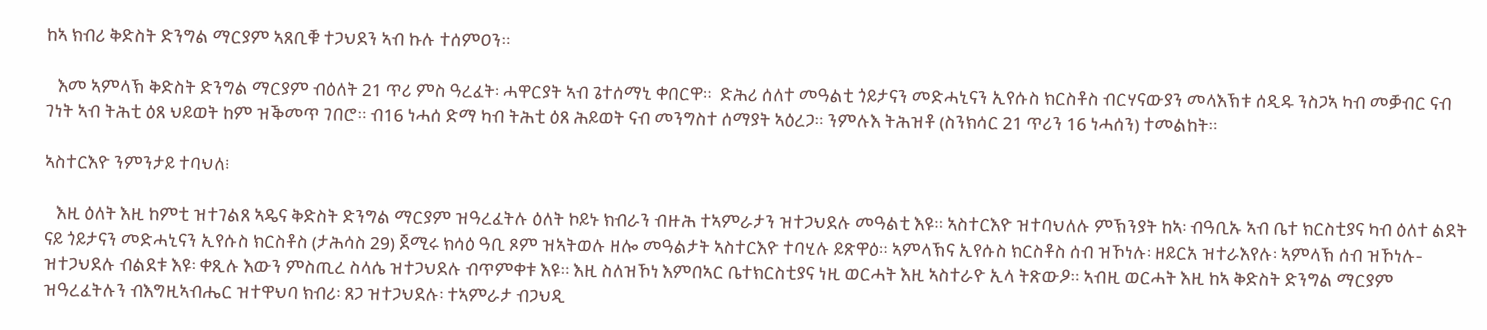ከኣ ክብሪ ቅድስት ድንግል ማርያም ኣጸቢቑ ተጋህደን ኣብ ኩሉ ተሰምዐን።

   እመ ኣምላኽ ቅድስት ድንግል ማርያም ብዕለት 21 ጥሪ ምስ ዓረፈት፡ ሓዋርያት ኣብ ጌተሰማኒ ቀበርዋ።  ድሕሪ ሰለተ መዓልቲ ጎይታናን መድሓኒናን ኢየሱስ ክርስቶስ ብርሃናውያን መላእኽቱ ሰዲዱ ንስጋኣ ካብ መቓብር ናብ ገነት ኣብ ትሕቲ ዕጸ ህይወት ከም ዝቕመጥ ገበሮ። ብ16 ነሓሰ ድማ ካብ ትሕቲ ዕጸ ሕይወት ናብ መንግስተ ሰማያት ኣዕረጋ። ንምሉእ ትሕዝቶ (ስንክሳር 21 ጥሪን 16 ነሓሰን) ተመልከት።

ኣስተርእዮ ንምንታይ ተባህለ፧

   እዚ ዕለት እዚ ከምቲ ዝተገልጸ ኣዴና ቅድስት ድንግል ማርያም ዝዓረፈትሉ ዕለት ኮይኑ ክብራን ብዙሕ ተኣምራታን ዝተጋህደሉ መዓልቲ እዩ። ኣስተርእዮ ዝተባህለሉ ምኽንያት ከኣ፡ ብዓቢኡ ኣብ ቤተ ክርስቲያና ካብ ዕለተ ልደት ናይ ጎይታናን መድሓኒናን ኢየሱስ ክርስቶስ (ታሕሳስ 29) ጀሚሩ ክሳዕ ዓቢ ጾም ዝኣትወሉ ዘሎ መዓልታት ኣስተርእዮ ተባሂሉ ይጽዋዕ። ኣምላኽና ኢየሱስ ክርስቶስ ሰብ ዝኾነሉ፡ ዘይርአ ዝተራእየሉ፡ ኣምላኽ ሰብ ዝኾነሉ-ዝተጋህደሉ ብልደቱ እዩ፡ ቀጺሉ እውን ምስጢረ ስላሴ ዝተጋህደሉ ብጥምቀቱ እዩ። እዚ ስለዝኾነ እምበኣር ቤተክርስቲያና ነዚ ወርሓት እዚ ኣስተራዮ ኢላ ትጽውዖ። ኣብዚ ወርሓት እዚ ከኣ ቅድስት ድንግል ማርያም ዝዓረፈትሉን ብእግዚኣብሔር ዝተዋህባ ክብሪ፡ ጸጋ ዝተጋህደሉ፡ ተኣምራታ ብጋህዲ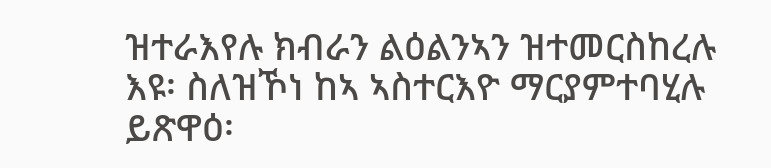ዝተራእየሉ ክብራን ልዕልንኣን ዝተመርስከረሉ እዩ፡ ስለዝኾነ ከኣ ኣስተርእዮ ማርያምተባሂሉ ይጽዋዕ፡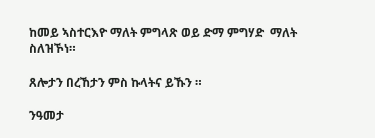ከመይ ኣስተርእዮ ማለት ምግላጽ ወይ ድማ ምግሃድ  ማለት ስለዝኾነ።

ጸሎታን በረኸታን ምስ ኩላትና ይኹን ።

ንዓመታ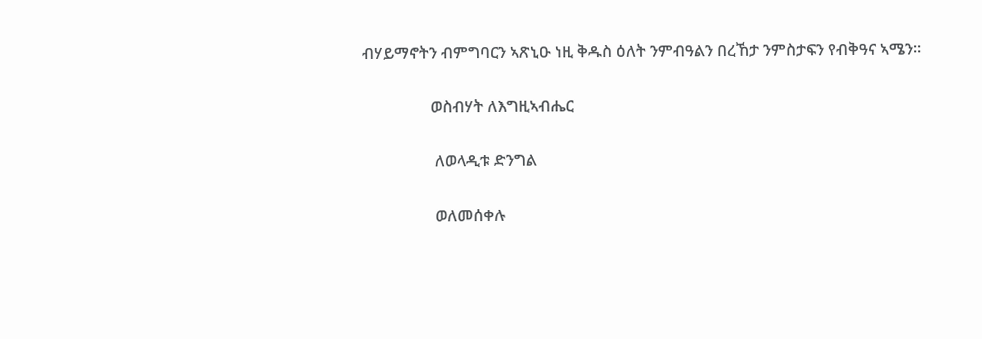ብሃይማኖትን ብምግባርን ኣጽኒዑ ነዚ ቅዱስ ዕለት ንምብዓልን በረኸታ ንምስታፍን የብቅዓና ኣሜን።

                 ወስብሃት ለእግዚኣብሔር

                  ለወላዲቱ ድንግል

                  ወለመሰቀሉ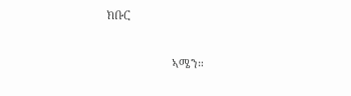ክቡር

                      ኣሜን።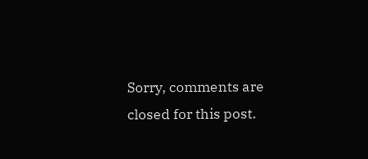Sorry, comments are closed for this post.